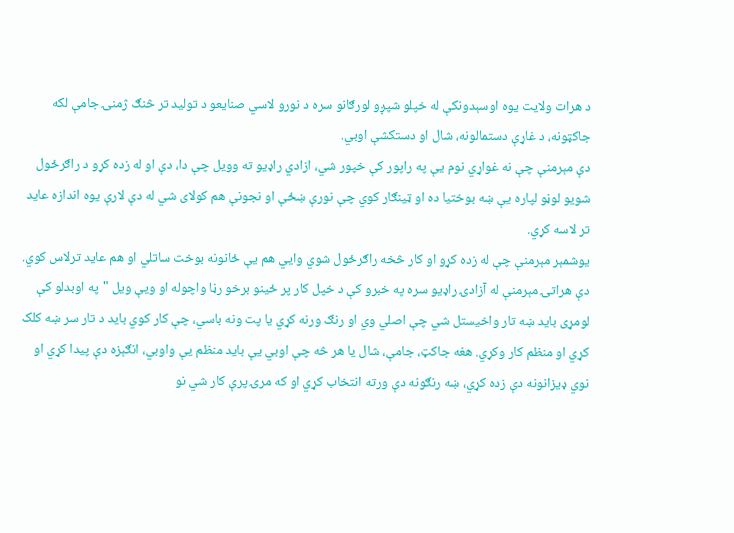د هرات ولایت یوه اوسېدونکې له خپلو شپږو لورګانو سره د نورو لاسي صنایعو د تولید تر څنګ ژمنۍ جامې لکه جاکټونه، د غاړې دستمالونه، شال او دستکشې اوبي.
دې مېرمنې چې نه غواړي نوم یې په راپور کې خپور شي، ازادي راډیو ته وویل چې دا، دې او له زده کړو د راګرځول شویو لوڼو لپاره یې ښه بوختیا ده او ټینګار کوي چې نورې ښځې او نجونې هم کولای شي له دې لارې یوه اندازه عاید تر لاسه کړي.
یوشمېر مېرمنې چې له زده کړو او کار څخه راګرځول شوي وايي هم یې ځانونه بوخت ساتلي او هم عاید ترلاس کوي.
دې هراتۍ مېرمنې له آزادۍ راډیو سره په خبرو کې د خپل کار پر ځینو برخو رڼا واچوله او ویې ویل "په اوبدلو کې لومړی باید ښه تار واخیستل شي چې اصلي وي او رنګ ورنه کړي یا پت ونه باسي، چې کار کوي باید د تار سر ښه کلک کړي او منظم کار وکړي. هغه جاکټ، جامې، شال یا هر څه چې اوبي یې باید منظم یې واوبي، انګېزه دې پیدا کړي او نوي ډیزانونه دې زده کړي، ښه رنګونه دې ورته انتخاب کړي او که مرۍ پرې کار شي نو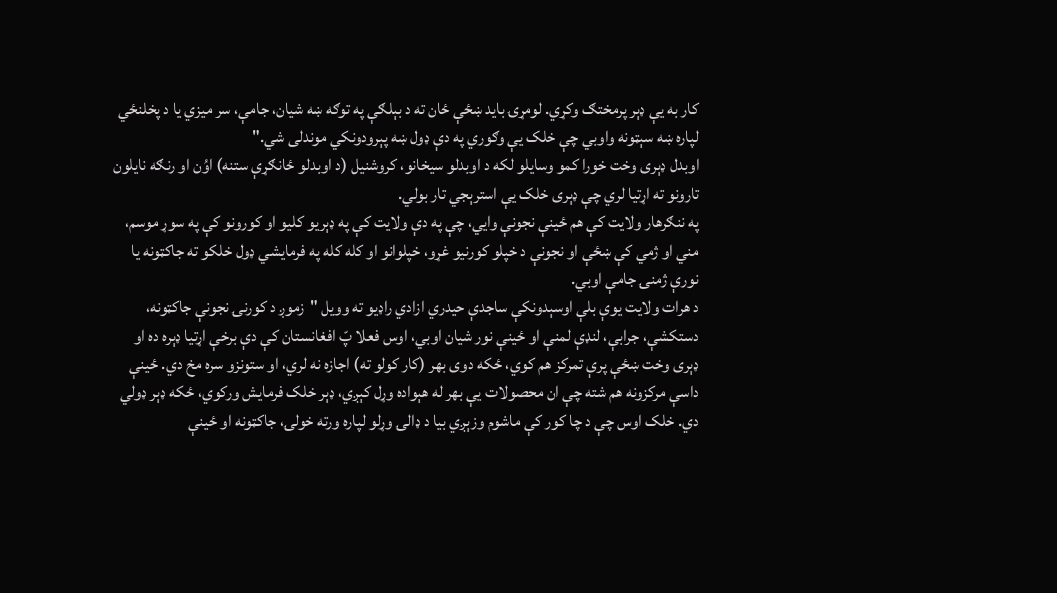کار به یې ډېر پرمختګ وکړي. لومړۍ باید ښځې ځان ته د بېلګې په توګه ښه شیان، جامې، سر میزي یا د پخلنځي لپاره ښه سېټونه واوبي چې خلک یې وګوري په دې ډول ښه پېرودونکي موندلی شي."
اوبدل ډېری وخت خورا کمو وسایلو لکه د اوبدلو سیخانو، کروشنیل (د اوبدلو ځانګړې ستنه) اوُن او رنګه نایلون تارونو ته اړتیا لري چې ډېری خلک یې استرېجي تار بولي.
په ننګرهار ولایت کې هم ځینې نجونې وایي، چې په دې ولایت کې په ډېریو کلیو او کورونو کې په سوړ موسم، مني او ژمي کې ښځې او نجونې د خپلو کورنیو غړو، خپلوانو او کله کله په فرمایشي ډول خلکو ته جاکټونه یا نورې ژمنۍ جامې اوبي.
د هرات ولایت یوې بلې اوسېدونکې ساجدې حیدري ازادي راډیو ته وویل "زموږ د کورنۍ نجونې جاکټونه، دستکشې، جرابې، لنډې لمنې او ځینې نور شیان اوبي، اوس فعلا پّ افغانستان کې دې برخې اړتیا ډېره ده او ډېری وخت ښځې پرې تمرکز هم کوي، ځکه دوی بهر (کار کولو ته) اجازه نه لري، او ستونزو سره مخ دي. ځینې داسې مرکزونه هم شته چې ان محصولات یې بهر له هېواده وړل کېږي، ډېر خلک فرمایش ورکوي، ځکه ډېر ډولي دي. خلک اوس چې د چا کور کې ماشوم وزېږي بیا د ډالۍ وړلو لپاره ورته خولۍ، جاکټونه او ځینې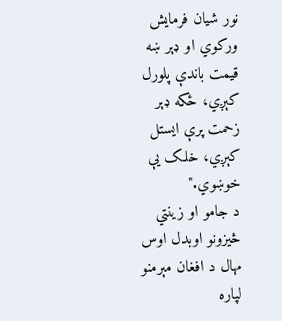نور شیان فرمایش ورکوي او ډېر ښه قیمت باندې پلورل کېږي، ځکه ډېر زحمت پرې ایستل کېږي، خلک یې خوښوي."
د جامو او زینتي څیزونو اوبدل اوس مهال د افغان مېرمنو لپاره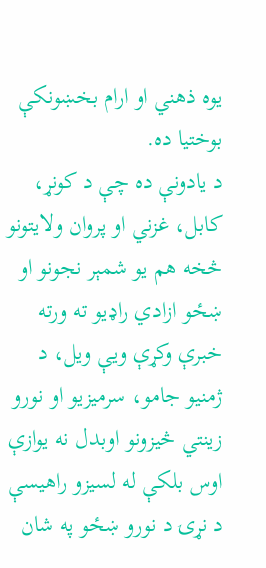یوه ذهني او ارام بخښونکې بوختیا ده.
د یادونې ده چې د کونړ، کابل، غزني او پروان ولایتونو څخه هم یو شمېر نجونو او ښځو ازادي راډیو ته ورته خبرې وکړې ویې ویل، د ژمنیو جامو، سرمیزیو او نورو زینتي څیزونو اوبدل نه یوازې اوس بلکې له لسیزو راهیسې د نړۍ د نورو ښځو په شان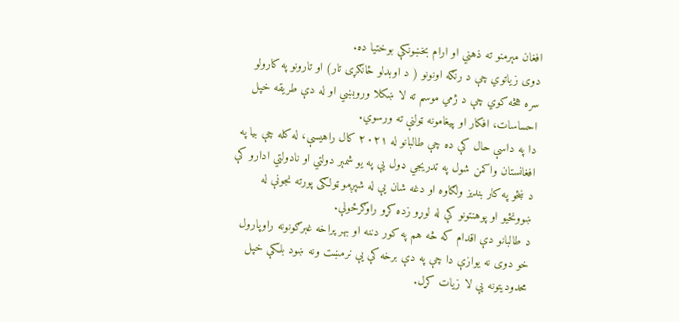افغان مېرمنو ته ذهني او ارام بخښونکې بوختیا ده.
دوی زیاتوي چې د رنګه اونونو ( د اوبدلو ځانګړی تار) او تارونو په کارولو سره هڅه کوي چې د ژمي موسم ته لا ښکلا وروبښي او له دې طریقه خپل احساسات، افکار او پیغامونه ټولنې ته ورسوي.
دا په داسې حال کې ده چې طالبانو له ۲۰۲۱ کال راهیسې، له کله چې بیا په افغانستان واکمن شول په تدریجي ډول یې په یو شمېر دولتي او نادولتي ادارو کې د ښځو په کار بندیز ولګاوه او دغه شان یې له شپږمو ټولګی پورته نجونې له ښوونځیو او پوهنتونو کې له لوړو زده کړو راوګرځولې.
د طالبانو دې اقدام که څه هم په کور دننه او بهر پراخه غبرګونونه راوپارول خو دوی نه یوازې دا چې په دې برخه کې یې نرمښت ونه ښود بلکې خپل محدودیتونه یې لا زیات کړل.